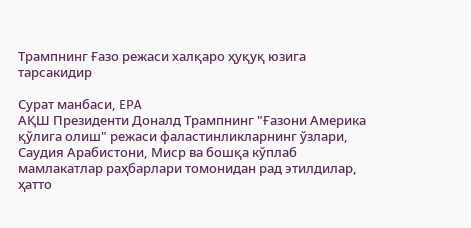Трампнинг Ғазо режаси халқаро ҳуқуқ юзига тарсакидир

Сурат манбаси, EPA
АҚШ Президенти Доналд Трампнинг "Ғазони Америка қўлига олиш" режаси фаластинликларнинг ўзлари, Саудия Арабистони, Миср ва бошқа кўплаб мамлакатлар раҳбарлари томонидан рад этилдилар, ҳатто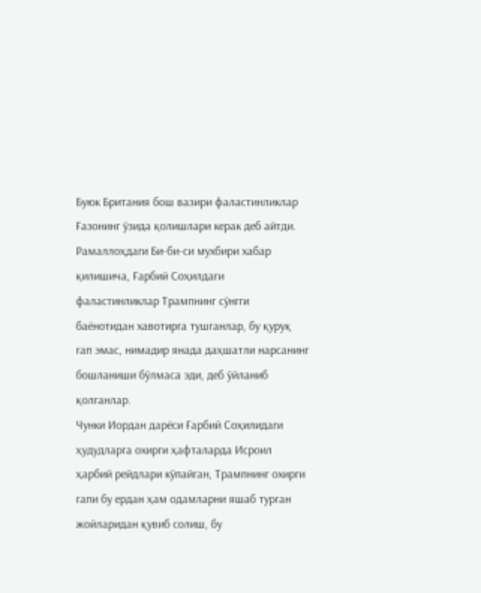Буюк Британия бош вазири фаластинликлар Ғазонинг ўзида қолишлари керак деб айтди.
Рамаллоҳдаги Би-би-си мухбири хабар қилишича, Ғарбий Соҳилдаги фаластинликлар Трампнинг сўнгги баёнотидан хавотирга тушганлар, бу қуруқ гап эмас, нимадир янада даҳшатли нарсанинг бошланиши бўлмаса эди, деб ўйланиб қолганлар.
Чунки Иордан дарёси Ғарбий Соҳилидаги ҳудудларга охирги ҳафталарда Исроил ҳарбий рейдлари кўпайган, Трампнинг охирги гапи бу ердан ҳам одамларни яшаб турган жойларидан қувиб солиш, бу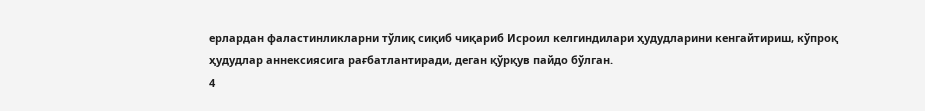ерлардан фаластинликларни тўлиқ сиқиб чиқариб Исроил келгиндилари ҳудудларини кенгайтириш, кўпроқ ҳудудлар аннексиясига рағбатлантиради, деган қўрқув пайдо бўлган.
4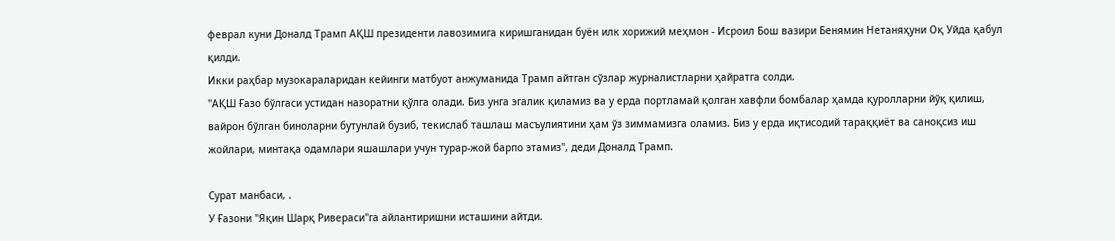феврал куни Доналд Трамп АҚШ президенти лавозимига киришганидан буён илк хорижий меҳмон - Исроил Бош вазири Бенямин Нетаняҳуни Оқ Уйда қабул қилди.
Икки раҳбар музокараларидан кейинги матбуот анжуманида Трамп айтган сўзлар журналистларни ҳайратга солди.
"АҚШ Ғазо бўлгаси устидан назоратни қўлга олади. Биз унга эгалик қиламиз ва у ерда портламай қолган хавфли бомбалар ҳамда қуролларни йўқ қилиш, вайрон бўлган биноларни бутунлай бузиб, текислаб ташлаш масъулиятини ҳам ўз зиммамизга оламиз. Биз у ерда иқтисодий тараққиёт ва саноқсиз иш жойлари, минтақа одамлари яшашлари учун турар-жой барпо этамиз", деди Доналд Трамп.

Сурат манбаси, .
У Ғазони "Яқин Шарқ Ривераси"га айлантиришни исташини айтди.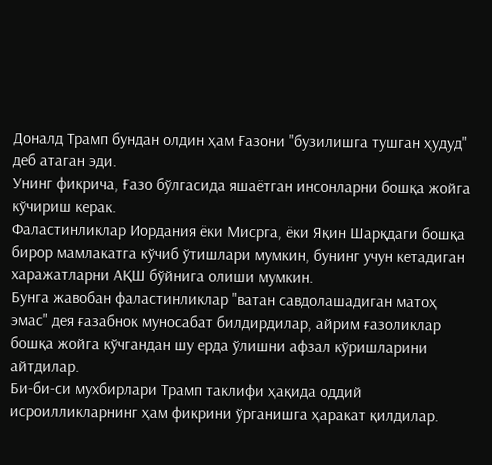Доналд Трамп бундан олдин ҳам Ғазони "бузилишга тушган ҳудуд" деб атаган эди.
Унинг фикрича, Ғазо бўлгасида яшаётган инсонларни бошқа жойга кўчириш керак.
Фаластинликлар Иордания ёки Мисрга, ёки Яқин Шарқдаги бошқа бирор мамлакатга кўчиб ўтишлари мумкин, бунинг учун кетадиган харажатларни АҚШ бўйнига олиши мумкин.
Бунга жавобан фаластинликлар "ватан савдолашадиган матоҳ эмас" дея ғазабнок муносабат билдирдилар, айрим ғазоликлар бошқа жойга кўчгандан шу ерда ўлишни афзал кўришларини айтдилар.
Би-би-си мухбирлари Трамп таклифи ҳақида оддий исроилликларнинг ҳам фикрини ўрганишга ҳаракат қилдилар.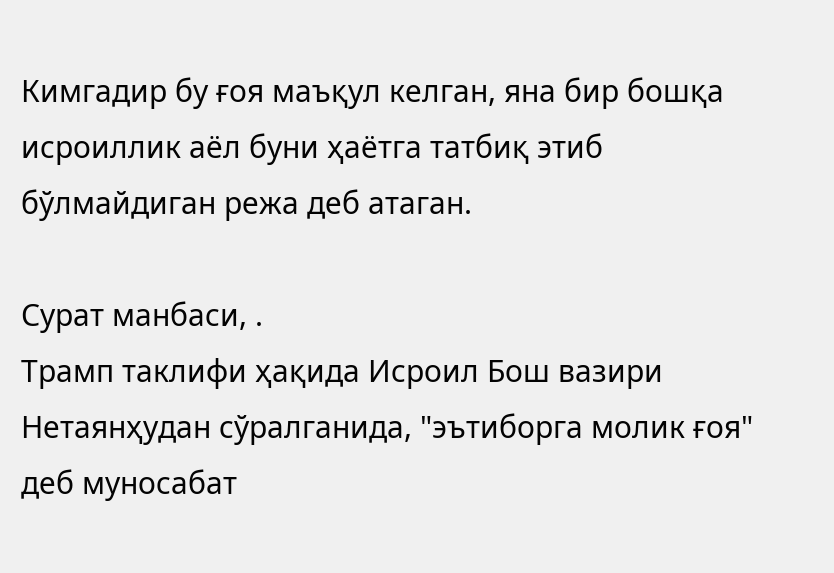Кимгадир бу ғоя маъқул келган, яна бир бошқа исроиллик аёл буни ҳаётга татбиқ этиб бўлмайдиган режа деб атаган.

Сурат манбаси, .
Трамп таклифи ҳақида Исроил Бош вазири Нетаянҳудан сўралганида, "эътиборга молик ғоя" деб муносабат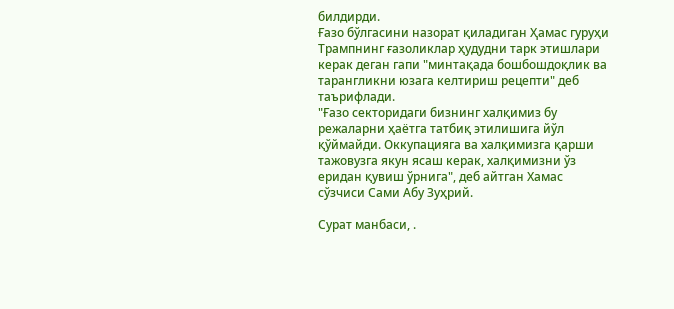билдирди.
Ғазо бўлгасини назорат қиладиган Ҳамас гуруҳи Трампнинг ғазоликлар ҳудудни тарк этишлари керак деган гапи "минтақада бошбошдоқлик ва тарангликни юзага келтириш рецепти" деб таърифлади.
"Ғазо секторидаги бизнинг халқимиз бу режаларни ҳаётга татбиқ этилишига йўл қўймайди. Оккупацияга ва халқимизга қарши тажовузга якун ясаш керак, халқимизни ўз еридан қувиш ўрнига", деб айтган Хамас сўзчиси Сами Абу Зуҳрий.

Сурат манбаси, .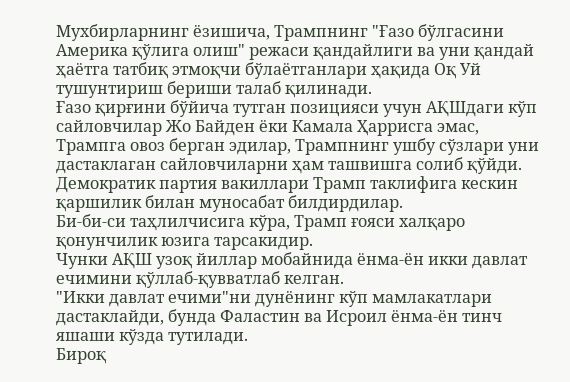Мухбирларнинг ёзишича, Трампнинг "Ғазо бўлгасини Америка қўлига олиш" режаси қандайлиги ва уни қандай ҳаётга татбиқ этмоқчи бўлаётганлари ҳақида Оқ Уй тушунтириш бериши талаб қилинади.
Ғазо қирғини бўйича тутган позицияси учун АҚШдаги кўп сайловчилар Жо Байден ёки Камала Ҳаррисга эмас, Трампга овоз берган эдилар, Трампнинг ушбу сўзлари уни дастаклаган сайловчиларни ҳам ташвишга солиб қўйди.
Демократик партия вакиллари Трамп таклифига кескин қаршилик билан муносабат билдирдилар.
Би-би-си таҳлилчисига кўра, Трамп ғояси халқаро қонунчилик юзига тарсакидир.
Чунки АҚШ узоқ йиллар мобайнида ёнма-ён икки давлат ечимини қўллаб-қувватлаб келган.
"Икки давлат ечими"ни дунёнинг кўп мамлакатлари дастаклайди, бунда Фаластин ва Исроил ёнма-ён тинч яшаши кўзда тутилади.
Бироқ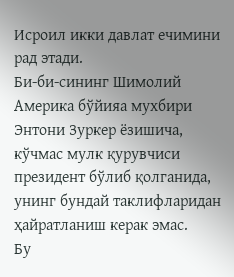Исроил икки давлат ечимини рад этади.
Би-би-сининг Шимолий Америка бўйияа мухбири Энтони Зуркер ёзишича, кўчмас мулк қурувчиси президент бўлиб қолганида, унинг бундай таклифларидан ҳайратланиш керак эмас.
Бу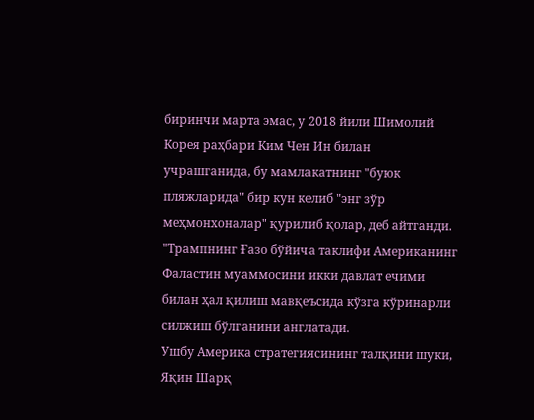биринчи марта эмас, у 2018 йили Шимолий Корея раҳбари Ким Чен Ин билан учрашганида, бу мамлакатнинг "буюк пляжларида" бир кун келиб "энг зўр меҳмонхоналар" қурилиб қолар, деб айтганди.
"Трампнинг Ғазо бўйича таклифи Американинг Фаластин муаммосини икки давлат ечими билан ҳал қилиш мавқеъсида кўзга кўринарли силжиш бўлганини англатади.
Ушбу Америка стратегиясининг талқини шуки, Яқин Шарқ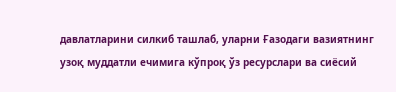давлатларини силкиб ташлаб, уларни Ғазодаги вазиятнинг узоқ муддатли ечимига кўпроқ ўз ресурслари ва сиёсий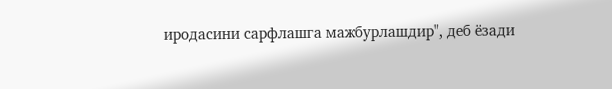иродасини сарфлашга мажбурлашдир", деб ёзади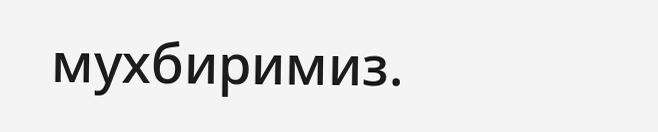мухбиримиз.